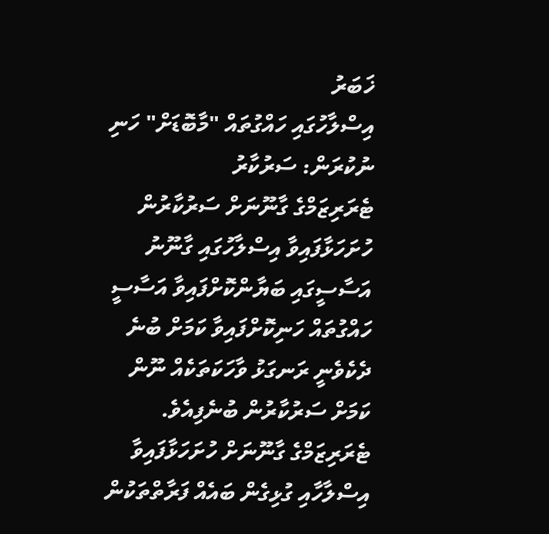ޚަބަރު
އިސްލާހުގައި ހައްގުތައް "މާބޮޑަށް" ހަނި ނުކުރަން: ސަރުކާރު
ޓެރަރިޒަމްގެ ގާނޫނަށް ސަރުކާރުން ހުށަހަޅާފައިވާ އިސްލާހުގައި ގާނޫނު އަސާސީގައި ބަޔާންކޮށްފައިވާ އަސާސީ ހައްގުތައް ހަނިކޮށްފައިވާ ކަމަށް ބުނެ ދެކެވެނީ ރަނގަޅު ވާހަކަތަކެއް ނޫން ކަމަށް ސަރުކާރުން ބުނެފިއެވެ.
ޓެރަރިޒަމްގެ ގާނޫނަށް ހުށަހަޅާފައިވާ އިސްލާހާއި ގުޅިގެން ބައެއް ފަރާތްތަކުން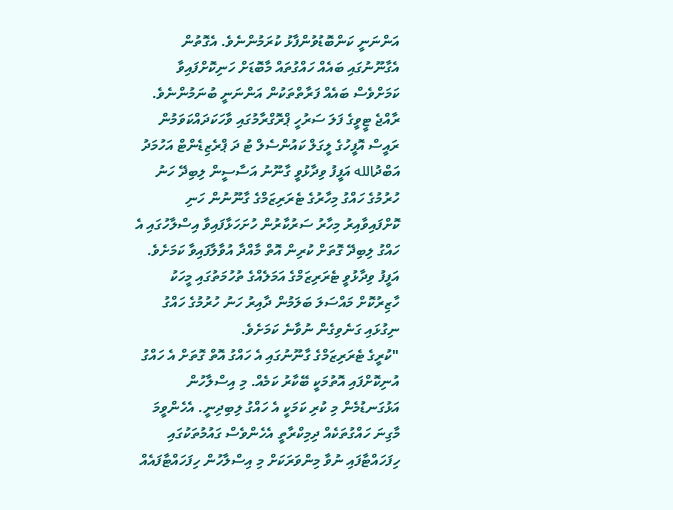އަންނަނީ ކަންބޮޑުވުންފާޅު ކުރަމުންނެވެ. އެގޮތުން އެގާނޫނުގައި ބައެއް ހައްގުތައް މާބޮޑަށް ހަނިކޮށްފައިވާ ކަމަށްވެސް ބައެއް ފަރާތްތަކުން އަންނަނީ ބުނަމުންނެވެ.
ރާއްޖެ ޓީވީގެ ފަލަ ސަރުހީ ޕްރޮގްރާމުގައި ވާހަކަދައްކަވަމުން ރައީސް އޮފީހުގެ ލީގަލް ކައުންސެލް ޓު ދަ ޕްރެޒިޑެންޓް އަހުމަދު އަބްދުالله އަފީފު ވިދާޅުވީ ގާނޫނު އަސާސީން ލިބިދޭ ހަނު ހުރުމުގެ ހައްގު މިހާރުގެ ޓެރަރިޒަމްގެ ގާނޫނުން ހަނި ކޮށްފައިވާއިރު މިހާރު ސަރުކާރުން ހުށަހަޅާފައިވާ އިސްލާހުގައި އެ ހައްގު ލިބިދޭ ގޮތަށް ކުރިން އޮތް މާއްދާ އުވާލާފައިވާ ކަމަށެވެ.
އަފީފު ވިދާޅުވީ ޓެރަރިޒަމްގެ އަމަލެއްގެ ތުހުމަތުގައި މީހަކު ހާޒިރުކޮށް މައްސަލަ ބަލަމުން ދާއިރު ހަނު ހުރުމުގެ ހައްގު ނިގުޅައި ގަނެވިގެން ނުވާނެ ކަމަށެވެ.
"ކުރީގެ ޓެރަރިޒަމްގެ ގާނޫނުގައި އެ ހައްގު އޮތް ގޮތަށް އެ ހައްގު އުނިކޮށްފައި އޮތުމަކީ ބޭކާރު ކަމެއް. މި އިސްލާހުން އަޅުގަނޑުމެން މި ކުރި ކަމަކީ އެ ހައްގު ލިބިދިނީ. އެހެންވީމަ މާގިނަ ހައްގުތަކެއް ދިމިކްރާތީ އެހެންވެސް ގައުމުތަކުގައި ހިފަހައްޓާފައި ނުވާ މިންވަރަކަށް މި އިސްލާހުން ހިފަހައްޓާފައެއް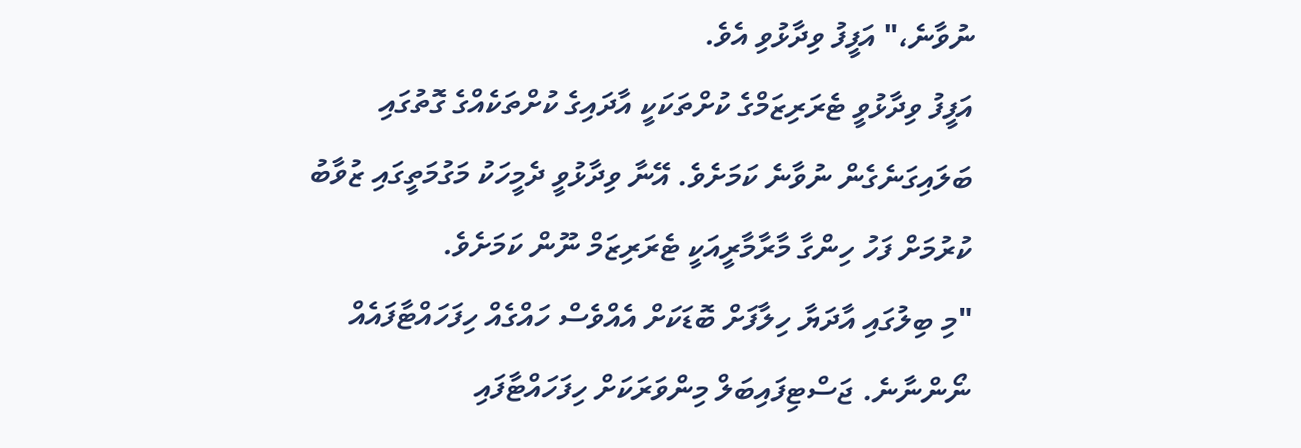ނުވާނެ،" އަފީފު ވިދާޅުވި އެވެ.
އަފީފު ވިދާޅުވީ ޓެރަރިޒަމްގެ ކުށްތަކަކީ އާދައިގެ ކުށްތަކެއްގެ ގޮތުގައި ބަލައިގަނެގެން ނުވާނެ ކަމަށެވެ. އޭނާ ވިދާޅުވީ ދެމީހަކު މަގުމަތީގައި ޒުވާބު ކުރުމަށް ފަހު ހިންގާ މާރާމާރީއަކީ ޓެރަރިޒަމް ނޫން ކަމަށެވެ.
"މި ބިލުގައި އާދަޔާ ހިލާފަށް ބޮޑަކަށް އެއްވެސް ހައްގެއް ހިފަހައްޓާފައެއް ނޯންނާނެ. ޖަސްޓިފައިބަލް މިންވަރަކަށް ހިފަހައްޓާފައި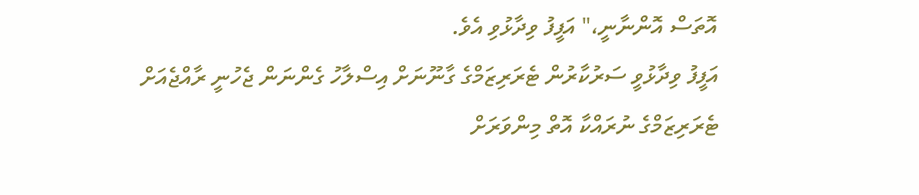އޮތަސް އޮންނާނީ،" އަފީފު ވިދާޅުވި އެވެ.
އަފީފު ވިދާޅުވީ ސަރުކާރުން ޓެރަރިޒަމްގެ ގާނޫނަށް އިސްލާހު ގެންނަން ޖެހުނީ ރާއްޖެއަށް ޓެރަރިޒަމްގެ ނުރައްކާ އޮތް މިންވަރަށް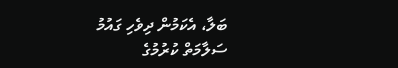ބަލާ، އެކަމުން ދިވެހި ގައުމު ސަލާމަތް ކުރުމުގެ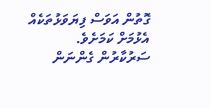ގޮތުން އަވަސް ފިޔަވަޅުތަކެއް އެޅުމަށް ކަމަށެވެ.
ސަރުކާރުން ގެންނަން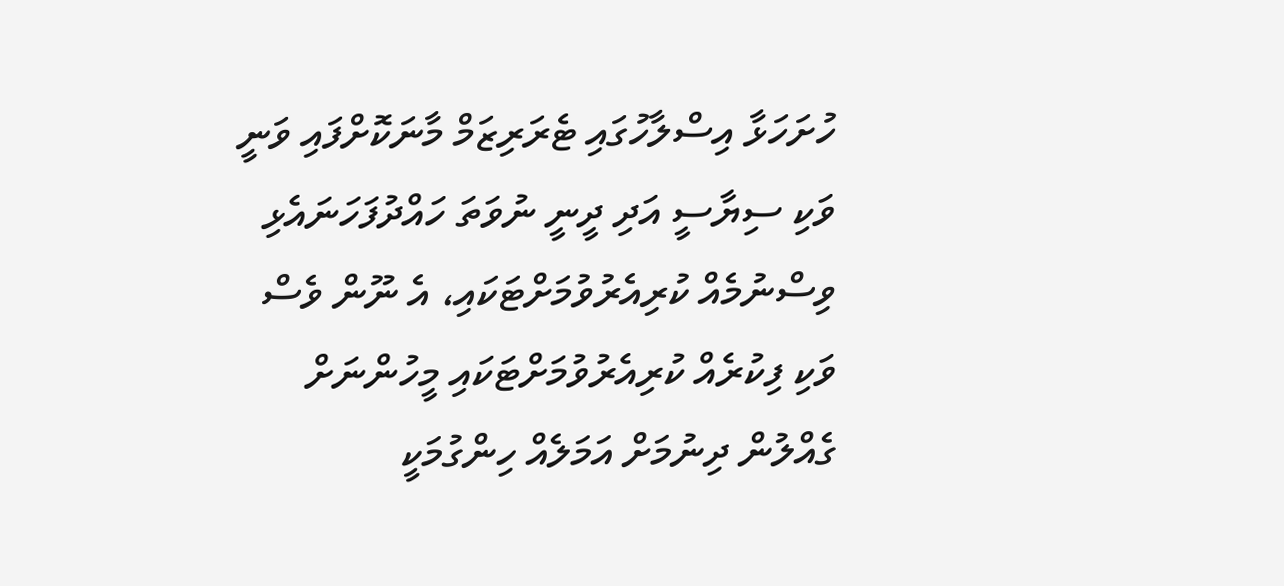ހުށަހަޅާ އިސްލާހުގައި ޓެރަރިޒަމް މާނަކޮށްފައި ވަނީ ވަކި ސިޔާސީ އަދި ދީނީ ނުވަތަ ހައްދުފަހަނައެޅި ވިސްނުމެއް ކުރިއެރުވުމަށްޓަކައި، އެ ނޫން ވެސް ވަކި ފިކުރެއް ކުރިއެރުވުމަށްޓަކައި މީހުންނަށް ގެއްލުން ދިނުމަށް އަމަލެއް ހިންގުމަކީ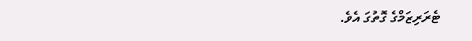ޓެރަރިޒަމްގެ ގޮތުގަ އެވެ.